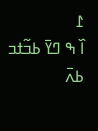߁
ߊ߰ ߒ ߣߌ߫ ߕߏ߬ߙߏ ߕߍ߫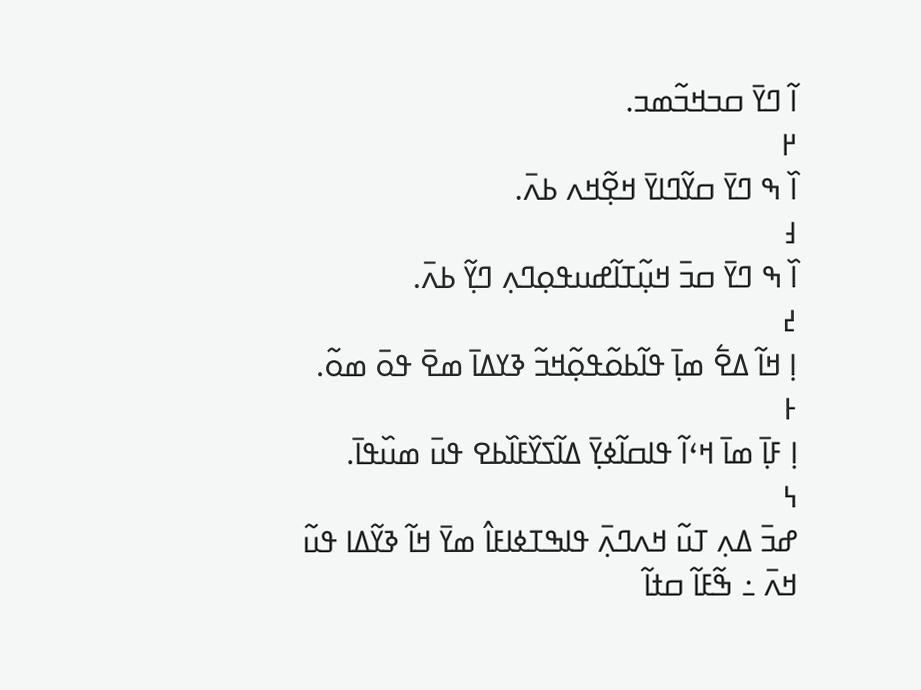ߊ߬ ߣߌ߫ ߛߏߞߏ߬ߘߏ.
߂
ߊ߰ ߒ ߣߌ߫ ߛߌ߬ߣߊߌ߫ ߞߐ߲߬ߞߍ ߕߍ߫.
߃
ߊ߰ ߒ ߣߌ߫ ߛߏ߫ ߞߎ߲߬ߠߊ߬ߝߎߟߋ߲ߣߍ߲ ߣߌ߲߬ ߕߍ߫.
߄
ߊ߲ ߞߊ߬ ߡߐ߱ ߘߊ߲߫ ߟߊ߬ߕߋ߬ߟߋ߲߬ߞߏ߬ ߢߌߡߊ߫ ߘߐ߫ ߟߋ߫ ߘߋ߬.
߅
ߊ߲ ߓߊ߲߫ ߘߊ߫ ߞߵߊ߬ ߟߊߛߊ߬ߦߌ߲߫ ߡߊ߬ߖߌ߰ߓߊ߰ߕߐ ߟߎ߫ ߘߎ߰ߟߊ߫.
߆
ߝߏ߫ ߡߍ߲ ߠߎ߬ ߞߍߣߍ߲߫ ߟߊߒߠߦߊߓߊ߮ ߘߌ߫ ߞߊ߬ ߢߌ߬ߡߊ ߟߎ߬ ߞߍ߫ ߸ ߒ߬ߓߊ߬ ߛߙߊ߬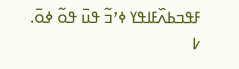ߓߟߏߕߍ߰ߓߊߟߌ ߦߴߏ߬ ߟߎ߫ ߟߋ߬ ߦߋ߫.
߇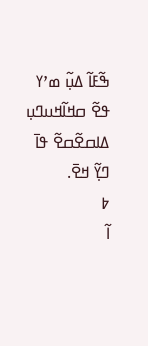ߒ߬ߓߊ߬ ߡߎ߲߬ ߘߴߌ ߟߐ߬ ߛߞߊ߬ߞߎߣߎ߲ ߡߊߛߐ߬ߛߐ߬ ߟߊ߫ ߣߌ߲߬ ߞߐ߫.
߈
ߊ߬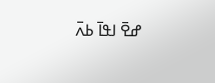ߝߐ߫ ߊߟߊ߫ ߕߍ߫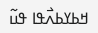ߞߕߌߕߍ߯ߟߊ ߟߎ߬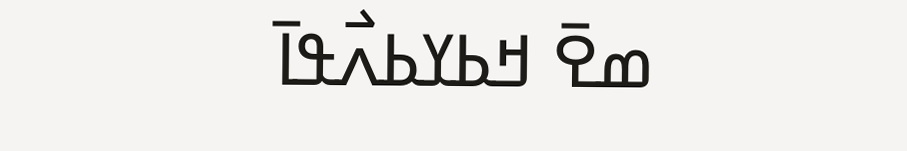ߘߐ߫ ߞߕߌߕߍ߯ߟߊ߫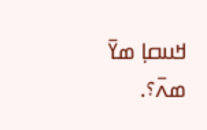ߞߎߛߊ߲ ߘߌ߫ ߘߍ߫؟.